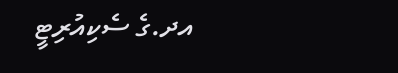އދ.ގެ ސެކިއުރިޓީ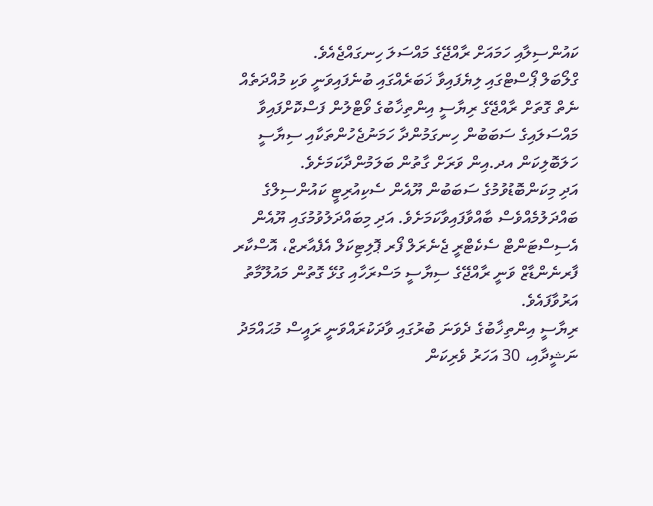ކައުންސިލާއި ހަމައަށް ރާއްޖޭގެ މައްސަލަ ހިނގައްޖެއެވެ.
ގްލޯބަލް ޕޯސްޓްގައި ލިޔެފައިވާ ޚަބަރެއްގައި ބުނެފައިވަނީ ވަކި މުއްދަތެއް ނެތް ގޮތަށް ރާއްޖޭގެ ރިޔާސީ އިންތިޚާބުގެ ވޯޓްލުން ފަސްކޮށްފައިވާ މައްސަލައިގެ ސަބަބުން ހިނގަމުންދާ ހަމަނުޖެހުންތަކާއި ސިޔާސީ ހަލަބޮލިކަން އދ.އިން ވަރަށް ގާތުން ބަލަމުންދާކަމަށެވެ.
އަދި މިކަންބޮޑުވުމުގެ ސަބަބުން ޔޫއެން ސެކިއުރިޓީ ކައުންސިލްގެ ބައްދަލުމެއްވެސް ބާއްވާފައިވާކަމަށެވެ. އަދި މިބައްދަލުވުމުގައި ޔޫއެން އެސިސްޓަންޓް ސެކެޓްރީ ޖެނެރަލް ފޯރ ޕޮލިޓިކަލް އެފެއާރޒް، އޮސްކާރ ފާރނެންޑާޒް ވަނީ ރާއްޖޭގެ ސިޔާސީ މަސްރަހާއި ގުޅޭ ގޮތުން މައުލޫމާތު އަރުވާފައެވެ.
ރިޔާސީ އިންތިޚާބުގެ ދެވަނަ ބުރުގައި ވާދަކުރައްވަނީ ރައީސް މުޙައްމަދު ނަޝީދާއި، 30 އަހަރު ވެރިކަން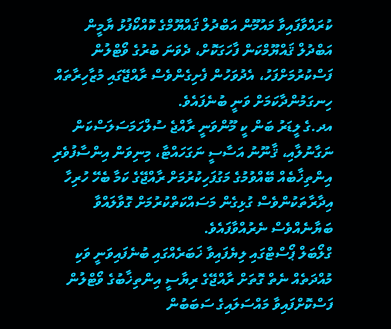ކުރައްވާފައިވާ މައުމޫން އަބްދުލް ޤައްޔޫމްގެ ކޮއްކޯފުޅު ޔާމީން އަބްދުލް ޤައްޔޫމްކަން ފާހަގަކޮށް، ދެވަނަ ބުރުގެ ވޯޓްލުން ފަސްކުރުމަށްފަހު، އެދުވަހުން ފެށިގެންވެސް ރާއްޖޭގައި މުޒާހިރާތައް ހިނގަމުންދާކަމަށް ވަނީ ބުނެފައެވެ.
އދ.ގެ ލީޑަރު ބަން ކީ މޫންވަނީ ރާއްޖެ ސުލްހަމަސަލަސްކަން ނަގާނުލާއި، ޤާނޫނު އަސާސީ ނަގަހައްޓާ، މިނިވަން އިންސާފުވެރި އިންތިޚާބެއް ބޭއްވުމުގެ މަގުފަހިކުރުމަށް ރާއްޖޭގެ ކަމާ ބެހޭ ހުރިހާ އިދާރާތަކުންވެސް ގުޅިގެން މަސައްކަތްކުރުމަށް ގޮވާލައްވާ ބަޔާނެއްވެސް ނެރުއްވާފައެވެ.
ގްލޯބަލް ޕޯސްޓްގައި ލިޔެފައިވާ ޚަބަރެއްގައި ބުނެފައިވަނީ ވަކި މުއްދަތެއް ނެތް ގޮތަށް ރާއްޖޭގެ ރިޔާސީ އިންތިޚާބުގެ ވޯޓްލުން ފަސްކޮށްފައިވާ މައްސަލައިގެ ސަބަބުން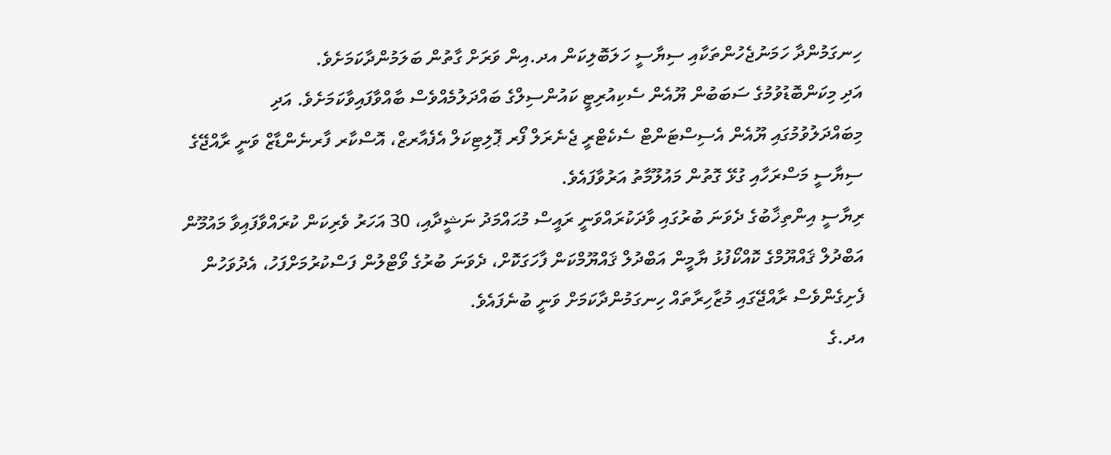ހިނގަމުންދާ ހަމަނުޖެހުންތަކާއި ސިޔާސީ ހަލަބޮލިކަން އދ.އިން ވަރަށް ގާތުން ބަލަމުންދާކަމަށެވެ.
އަދި މިކަންބޮޑުވުމުގެ ސަބަބުން ޔޫއެން ސެކިއުރިޓީ ކައުންސިލްގެ ބައްދަލުމެއްވެސް ބާއްވާފައިވާކަމަށެވެ. އަދި މިބައްދަލުވުމުގައި ޔޫއެން އެސިސްޓަންޓް ސެކެޓްރީ ޖެނެރަލް ފޯރ ޕޮލިޓިކަލް އެފެއާރޒް، އޮސްކާރ ފާރނެންޑާޒް ވަނީ ރާއްޖޭގެ ސިޔާސީ މަސްރަހާއި ގުޅޭ ގޮތުން މައުލޫމާތު އަރުވާފައެވެ.
ރިޔާސީ އިންތިޚާބުގެ ދެވަނަ ބުރުގައި ވާދަކުރައްވަނީ ރައީސް މުޙައްމަދު ނަޝީދާއި، 30 އަހަރު ވެރިކަން ކުރައްވާފައިވާ މައުމޫން އަބްދުލް ޤައްޔޫމްގެ ކޮއްކޯފުޅު ޔާމީން އަބްދުލް ޤައްޔޫމްކަން ފާހަގަކޮށް، ދެވަނަ ބުރުގެ ވޯޓްލުން ފަސްކުރުމަށްފަހު، އެދުވަހުން ފެށިގެންވެސް ރާއްޖޭގައި މުޒާހިރާތައް ހިނގަމުންދާކަމަށް ވަނީ ބުނެފައެވެ.
އދ.ގެ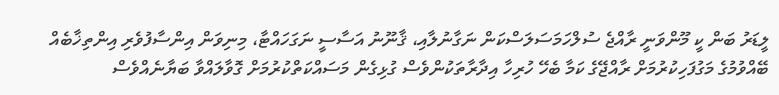ލީޑަރު ބަން ކީ މޫންވަނީ ރާއްޖެ ސުލްހަމަސަލަސްކަން ނަގާނުލާއި، ޤާނޫނު އަސާސީ ނަގަހައްޓާ، މިނިވަން އިންސާފުވެރި އިންތިޚާބެއް ބޭއްވުމުގެ މަގުފަހިކުރުމަށް ރާއްޖޭގެ ކަމާ ބެހޭ ހުރިހާ އިދާރާތަކުންވެސް ގުޅިގެން މަސައްކަތްކުރުމަށް ގޮވާލައްވާ ބަޔާނެއްވެސް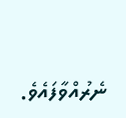ނެރުއްވާފައެވެ.